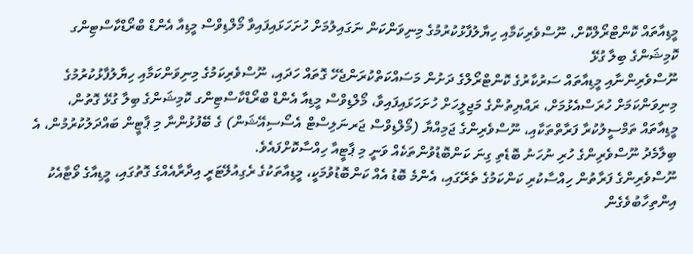މީޑިއާތައް ކޮންޓްރޯލްކޮށް، ނޫސްވެރިކަމާއި ހިޔާލުފާޅުކުރުމުގެ މިނިވަންކަން ނަގައިލުމަށް ހުށަހަޅައިފައިވާ މޯލްޑިވްސް މީޑިއާ އެންޑް ބްރޯޑްކާސްޓިންގ ކޮމިޝަންގެ ބިލާ ގުޅޭ
ނޫސްވެރިންނާއި މީޑިއާތައް ސަރުކާރުގެ ކޮންޓްރޯލްގެ ދަށުން މަސައްކަތްކުރަންޖެހޭ ގޮތައް ހަދައި، ނޫސްވެރިކަމުގެ މިނިވަންކަމާއި ހިޔާލުފާޅުކުރުމުގެ މިނިވަންކަމަށް ހުރަސްއެޅުމަށް، ރައްޔިތުންގެ މަޖިލީހަށް ހުށަހަޅައިފައިވާ، މޯލްޑިވްސް މީޑިއާ އެންޑް ބްރޯޑްކާސްޓިންގ ކޮމިޝަންގެ ބިލާ ގުޅޭ ގޮތުން، މީޑިއާތައް ތަމްސީލުކުރާ ފަރާތްތަކާއި، ނޫސްވެރިންގެ ޖަމިއްޔާ (މޯލްޑިވްސް ޖަރނަލިސްޓް އެސޯސިއޭޝަން) ގެ ބޭފުޅުންނާ މި ޕާޓީން ބައްދަލުކުރުމުން، އެ ބިލާމެދު ނޫސްވެރިންގެ ހުރި ނުހަނު ބޮޑެތި ގިނަ ކަންބޮޑުވުންތަކެއް ވަނީ މި ޕާޓީއާ ހިއްސާކޮށްފައެވެ.
ނޫސްވެރިންގެ ފަރާތުން ހިއްސާކުރި ކަންކަމުގެ ތެރޭގައި، އެންމެ ބޮޑު އެއް ކަންބޮޑުވުމަކީ، މީޑިއާތަކުގެ ރެގިއުލޭޓަރީ އިދާރާއެއްގެ ގޮތުގައި، މީޑިއާގެ ވޯޓާއެކު އިންތިހާބުވެގެން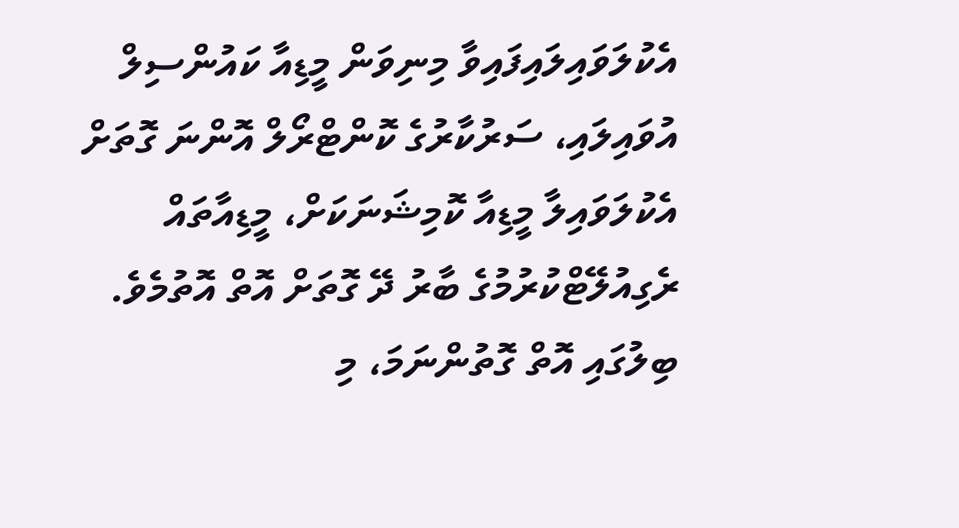އެކުލަވައިލައިފައިވާ މިނިވަން މީޑިއާ ކައުންސިލް އުވައިލައި، ސަރުކާރުގެ ކޮންޓްރޯލް އޮންނަ ގޮތަށް އެކުލަވައިލާ މީޑިއާ ކޮމިޝަނަކަށް، މީޑިއާތައް ރެގިއުލޭޓްކުރުމުގެ ބާރު ދޭ ގޮތަށް އޮތް އޮތުމެވެ. ބިލުގައި އޮތް ގޮތުންނަމަ، މި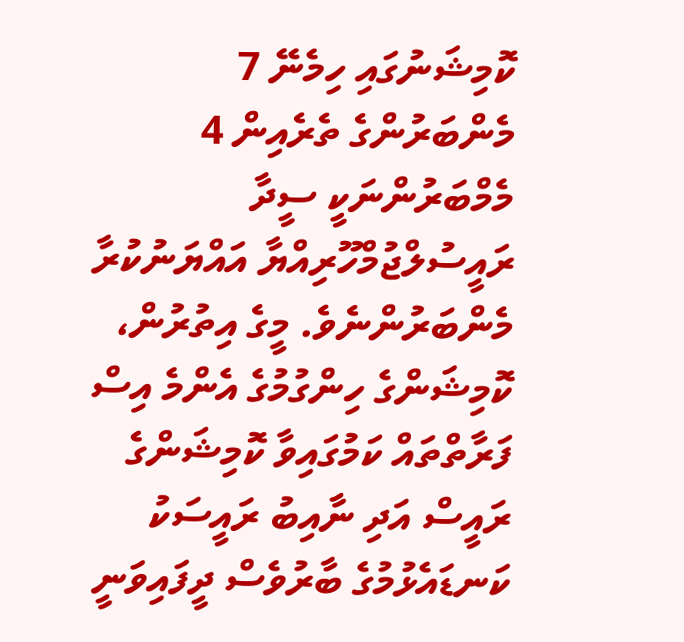ކޮމިޝަނުގައި ހިމެނޭ 7 މެންބަރުންގެ ތެރެއިން 4 މެމްބަރުންނަކީ ސީދާ ރައީސުލްޖުމްހޫރިއްޔާ އައްޔަނުކުރާ މެންބަރުންނެވެ. މީގެ އިތުރުން، ކޮމިޝަންގެ ހިންގުމުގެ އެންމެ އިސް ފަރާތްތައް ކަމުގައިވާ ކޮމިޝަންގެ ރައީސް އަދި ނާއިބު ރައީސަކު ކަނޑައެޅުމުގެ ބާރުވެސް ދީފައިވަނީ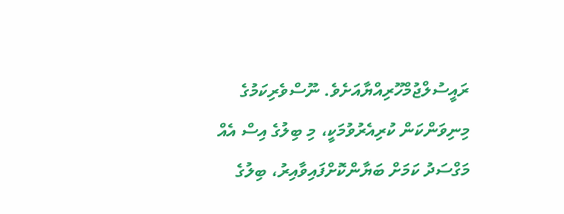ރައީސުލްޖުމްހޫރިއްޔާއަށެވެ. ނޫސްވެރިކަމުގެ މިނިވަންކަން ކުރިއެރުވުމަކީ، މި ބިލުގެ އިސް އެއް މަގްސަދު ކަމަށް ބަޔާންކޮށްފައިވާއިރު، ބިލުގެ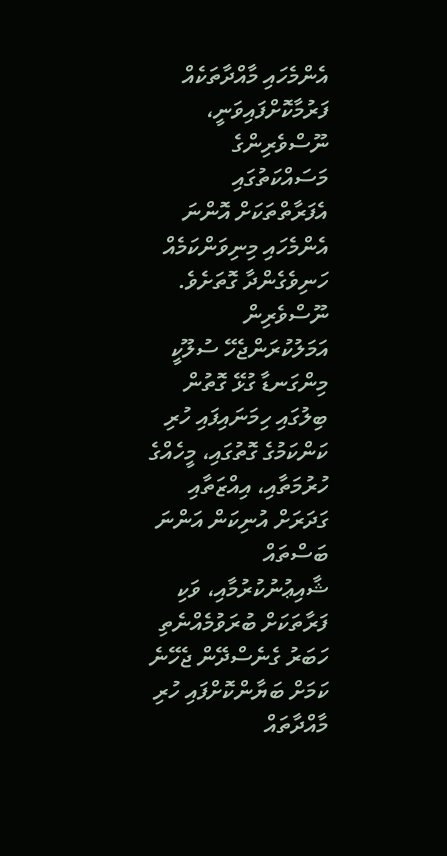އެންމެހައި މާއްދާތަކެއް ފަރުމާކޮށްފައިވަނީ، ނޫސްވެރިންގެ މަސައްކަތުގައި އެފަރާތްތަކަށް އޮންނަ އެންމެހައި މިނިވަންކަމެއް ހަނިވެގެންދާ ގޮތަށެވެ.
ނޫސްވެރިން އަމަލުކުރަންޖެހޭ ސުލޫކީ މިންގަނޑާ ގުޅޭ ގޮތުން ބިލުގައި ހިމަނައިފައި ހުރި ކަންކަމުގެ ގޮތުގައި، މީހެއްގެ ހުރުމަތާއި، އިއްޒަތާއި ގަދަރަށް އުނިކަން އަންނަ ބަސްތައް ޝާއިޢުނުކުރުމާއި، ވަކި ފަރާތަކަށް ބުރަވުމެއްނެތި ހަބަރު ގެނެސްދޭން ޖެހޭނެ ކަމަށް ބަޔާންކޮށްފައި ހުރި މާއްދާތައް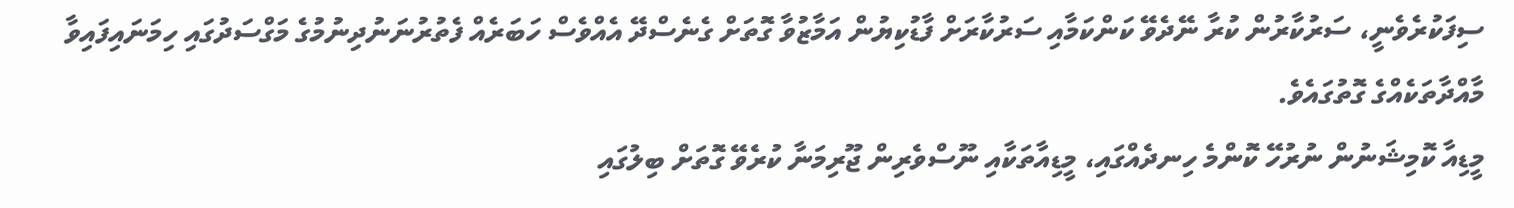ސިފަކުރެވެނީ، ސަރުކާރުން ކުރާ ނޭދެވޭ ކަންކަމާއި ސަރުކާރަށް ފާޑުކިޔުން އަމާޒުވާ ގޮތަށް ގެނެސްދޭ އެއްވެސް ހަބަރެއް ފެތުރުނަނުދިނުމުގެ މަގްސަދުގައި ހިމަނައިފައިވާ މާއްދާތަކެއްގެ ގޮތުގައެވެ.
މީޑިއާ ކޮމިޝަނުން ނުރުހޭ ކޮންމެ ހިނދެއްގައި، މީޑިއާތަކާއި ނޫސްވެރިން ޖޫރިމަނާ ކުރެވޭ ގޮތަށް ބިލުގައި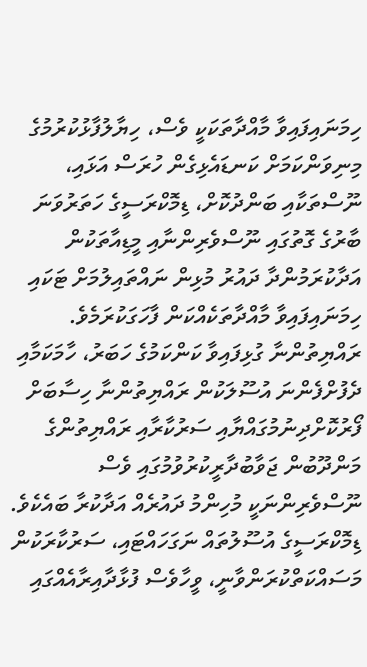ހިމަނައިފައިވާ މާއްދާތަކަކީ ވެސް، ހިޔާލުފާޅުކުރުމުގެ މިނިވަންކަމަށް ކަނޑައެޅިގެން ހުރަސް އަޅައި، ނޫސްތަކާއި ބަންދުކޮށް، ޑިމޮކްރަސީގެ ހަތަރުވަނަ ބާރުގެ ގޮތުގައި ނޫސްވެރިންނާއި މީޑިއާތަކުން އަދާކުރަމުންދާ ދައުރު މުޅިން ނައްތައިލުމަށް ޓަކައި ހިމަނައިފައިވާ މާއްދާތަކެއްކަން ފާހަގަކުރަމެވެ.
ރައްޔިތުންނާ ގުޅިފައިވާ ކަންކަމުގެ ހަބަރު، ހާމަކަމާއި ދެފުށްފެންނަ އުސޫލަކުން ރައްޔިތުންނާ ހިސާބަށް ފޯރުކޮށްދިނުމުގައްޔާއި ސަރުކާރާއި ރައްޔިތުންގެ މަންދޫބުން ޖަވާބުދާރީކުރުވުމުގައި ވެސް ނޫސްވެރިންނަކީ މުހިންމު ދައުރެއް އަދާކުރާ ބައެކެވެ. ޑިމޮކްރަސީގެ އުސޫލުތައް ނަގަހައްޓައި، ސަރުކާރަކުން މަސައްކަތްކުރަންވާނީ، ވީހާވެސް ފުޅާދާއިރާއެއްގައި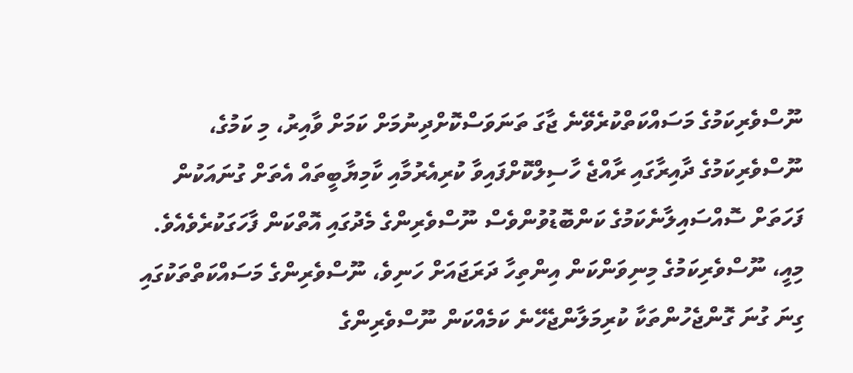ނޫސްވެރިކަމުގެ މަސައްކަތްކުރެވޭނެ ޖާގަ ތަނަވަސްކޮށްދިނުމަށް ކަމަށް ވާއިރު، މި ކަމުގެ، ނޫސްވެރިކަމުގެ ދާއިރާގައި ރާއްޖެ ހާސިލްކޮށްފައިވާ ކުރިއެރުމާއި ކާމިޔާބީތައް އެތަށް ގުނައަކުން ފަހަތަށް ސޮއްސައިލާނެކަމުގެ ކަންބޮޑުވުންވެސް ނޫސްވެރިންގެ މެދުގައި އޮތްކަން ފާހަގަކުރެވެއެވެ.
މިއީ، ނޫސްވެރިކަމުގެ މިނިވަންކަން އިންތިހާ ދަރަޖައަށް ހަނިވެ، ނޫސްވެރިންގެ މަސައްކަތްތަކުގައި ގިނަ ގުނަ ގޮންޖެހުންތަކާ ކުރިމަލާންޖެހޭނެ ކަމެއްކަން ނޫސްވެރިންގެ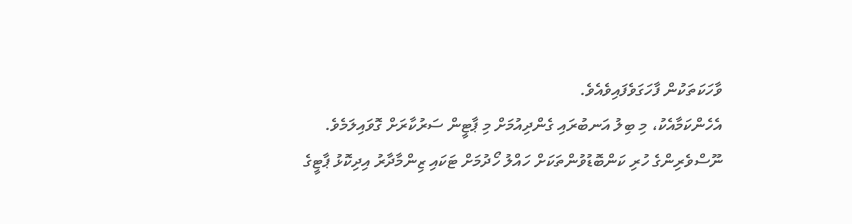ވާހަކަތަކުން ފާހަގަވެފައިވެއެވެ.
އެހެންކަމާއެކު، މި ބިލު އަނބުރައި ގެންދިއުމަށް މި ޕާޓީން ސަރުކާރަށް ގޮވައިލަމެވެ.
ނޫސްވެރިންގެ ހުރި ކަންބޮޑުވުންތަކަށް ހައްލު ހޯދުމަށް ޓަކައި ޒިންމާދާރު އިދިކޮޅު ޕާޓީގެ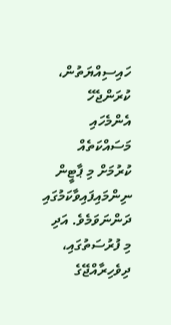ހައިސިއްޔަތުން، ކުރަންޖެހޭ އެންމެހައި މަސައްކަތެއް ކުރުމަށް މި ޕާޓީން ނިންމައިފައިވާކަމުގައި ދަންނަވަމެވެ. އަދި މި ފުރުސަތުގައި، ދިވެހިރާއްޖޭގެ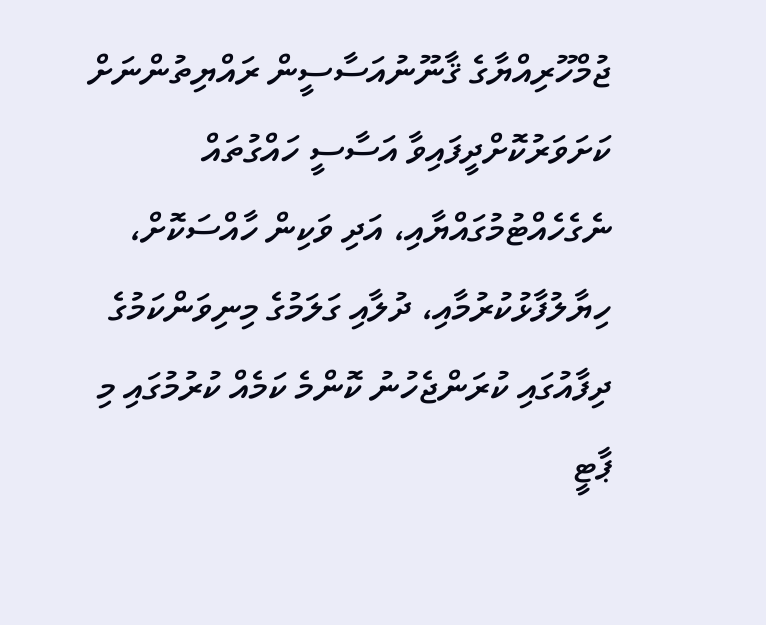ޖުމްހޫރިއްޔާގެ ޤާނޫނުއަސާސީން ރައްޔިތުންނަށް ކަށަވަރުކޮށްދީފައިވާ އަސާސީ ހައްގުތައް ނެގެހެއްޓުމުގައްޔާއި، އަދި ވަކިން ހާއްސަކޮށް، ހިޔާލުފާޅުކުރުމާއި، ދުލާއި ގަލަމުގެ މިނިވަންކަމުގެ ދިފާއުގައި ކުރަންޖެހުނު ކޮންމެ ކަމެއް ކުރުމުގައި މި ޕާޓީ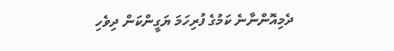ދެމިއޮންނާނެ ކަމުގެ ފުރިހަމަ ޔަގީންކަން ދިވެހި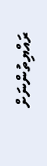ރައްޔިތުންނަށް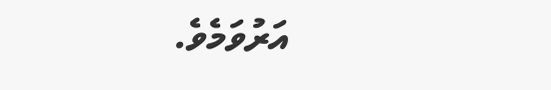އަރުވަމެވެ.